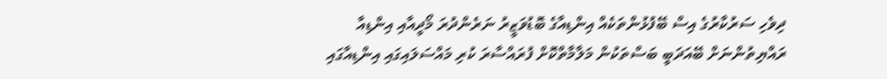ދިވެހި ސަރުކާރުގެ އިސް ބޭފުޅުންތަކެއް އިންޑިއާގެ ބޮޑުވަޒީރު ނަރެންދުރަ މޯދީއާއި އިންޑިއާ ރައްޔިތުންނަށް ބޭއަދަބީ ބަސްތަކުން މަލާމާތްކޮށް ފުރައްސާރަ ކުރި މައްސަލައިގައި އިންޑިއާގައި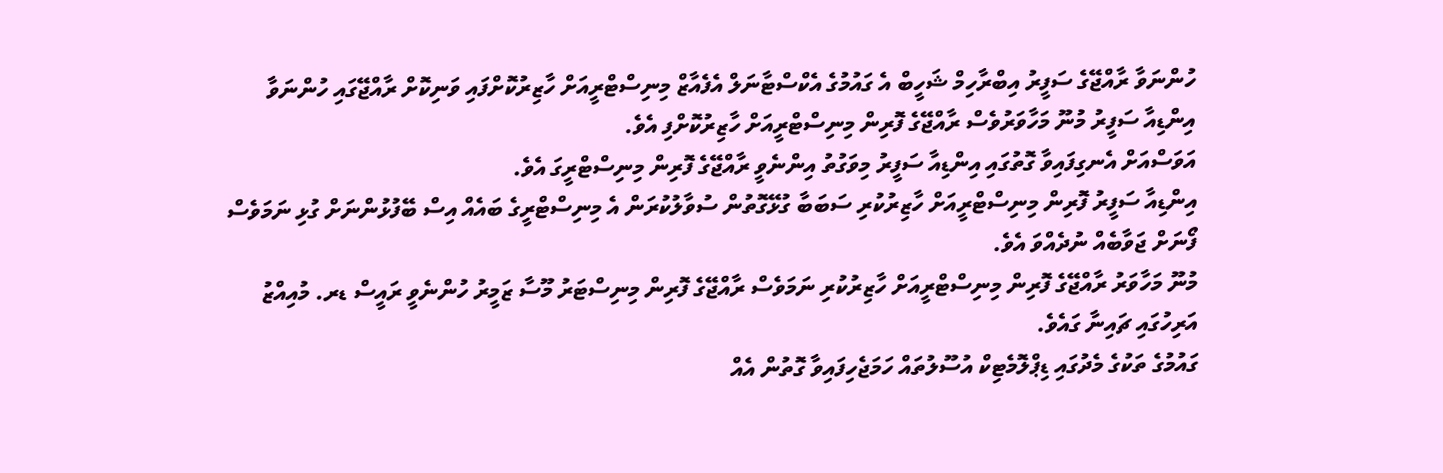ހުންނަވާ ރާއްޖޭގެ ސަފީރު އިބްރާހިމް ޝަހީބް އެ ގައުމުގެ އެކްސްޓާނަލް އެފެއާޒް މިނިސްޓްރީއަށް ހާޒިރުކޮށްފައި ވަނިކޮށް ރާއްޖޭގައި ހުންނަވާ އިންޑިއާ ސަފީރު މުނޫ މަހާވަރުވެސް ރާއްޖޭގެ ފޮރިން މިނިސްޓްރީއަށް ހާޒިރުކޮށްފި އެވެ.
އަވަސްއަށް އެނގިފައިވާ ގޮތުގައި އިންޑިއާ ސަފީރު މިވަގުތު އިންނެވީ ރާއްޖޭގެ ފޮރިން މިނިސްޓްރީގަ އެވެ.
އިންޑިއާ ސަފީރު ފޮރިން މިނިސްޓްރީއަށް ހާޒިރުކުރި ސަބަބާ ގުޅޭގޮތުން ސުވާލުކުރަން އެ މިނިސްޓްރީގެ ބައެއް އިސް ބޭފުޅުންނަށް ގުޅި ނަމަވެސް ފޯނަށް ޖަވާބެއް ނުދެއްވަ އެވެ.
މުނޫ މަހާވަރު ރާއްޖޭގެ ފޮރިން މިނިސްޓްރީއަށް ހާޒިރުކުރި ނަމަވެސް ރާއްޖޭގެ ފޮރިން މިނިސްޓަރު މޫސާ ޒަމީރު ހުންނެވީ ރައީސް ޑރ. މުއިއްޒު އަރިހުގައި ޗައިނާ ގައެވެ.
ގައުމުގެ ތަކުގެ މެދުގައި ޑިޕްލޮމެޓިކް އުސޫލުތައް ހަމަޖެހިފައިވާ ގޮތުން އެއް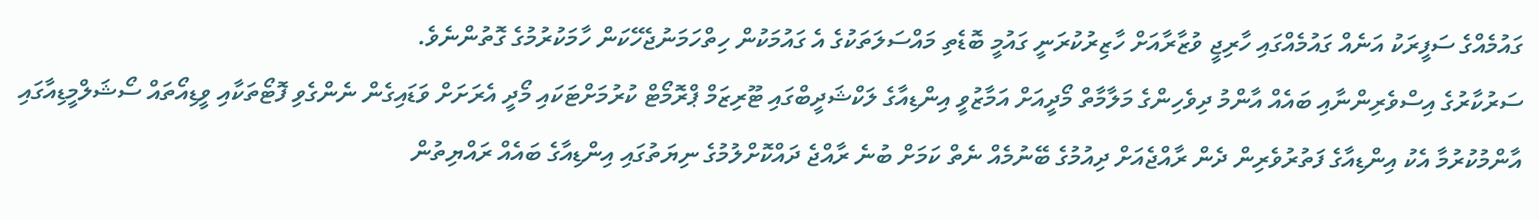ގައުމެއްގެ ސަފީރަކު އަނެއް ގައުމެއްގައި ހާރިޖީ ވުޒާރާއަށް ހާޒިރުކުރަނީ ގައުމީ ބޮޑެތި މައްސަލަތަކުގެ އެ ގައުމަކުން ހިތްހަމަނުޖެހޭކަން ހާމަކުރުމުގެ ގޮތުންނެވެ.
ސަރުކާރުގެ އިސްވެރިންނާއި ބައެއް އާންމު ދިވެހިންގެ މަލާމާތް މޯދީއަށް އަމާޒުވީ އިންޑިއާގެ ލަކްޝަދީބްގައި ޓޫރިޒަމް ޕްރޮމޯޓް ކުރުމަށްޓަކައި މޯދީ އެރަށަށް ވަޑައިގެން ނެންގެވި ފޮޓޯތަކާއި ވީޑިއޯތައް ސޯޝަލްމީޑިއާގައި އާންމުކުރުމާ އެކު އިންޑިއާގެ ފަތުރުވެރިން ދެން ރާއްޖެއަށް ދިއުމުގެ ބޭނުމެއް ނެތް ކަމަށް ބުނެ ރާއްޖެ ދައްކޮށްލުމުގެ ނިޔަތުގައި އިންޑިއާގެ ބައެއް ރައްޔިތުން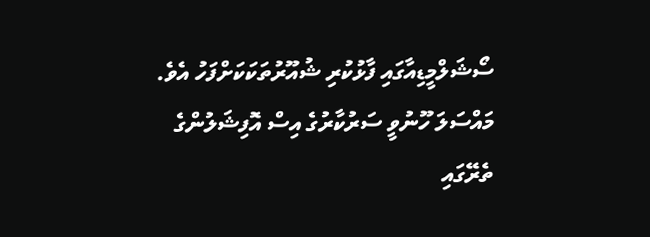ސޯޝަލްމީޑިއާގައި ފާޅުކުރި ޝުއޫރުތަކަކަށްފަހު އެވެ.
މައްސަލަ ހޫނުވީ ސަރުކާރުގެ އިސް އޮފިޝަލުންގެ ތެރޭގައި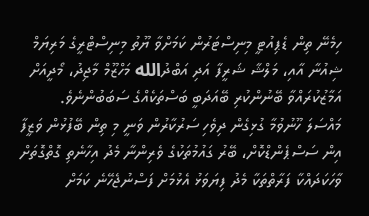ހިމެނޭ ތިން ޑެޕިއުޓީ މިނިސްޓަރުން ކަމަށްވާ ޔޫތު މިނިސްޓްރީގެ މަރިޔަމް ޝިއުނާ އާއި، މަލްޝާ ޝަރީފާ އަދި އަބްދުالله މަހްޒޫމް މާޖިދު، މޯދީއަށް އަމާޒުކުރައްވާ ބޭނުންކުރި ބޭއަދަބީ ބަސްތަކެއްގެ ސަބަބުންނެވެ.
މައްސަލަ ހޫނުވުމާ ގުޅިގެން ދިވެހި ސަރުކާރުން ވަނީ މި ތިން ބޭފުޅުން ވަޒީފާ އިން ސަސްޕެންޑްކޮށް، ބޭރު ގައުމުތަކުގެ ވެރިންނާ މެދު އިހާނެތި ގޮތްގޮތަށް ވާހަކަދައްކާ ފަރާތްތަކާ މެދު ފިޔަވަޅު އެޅުމަށް ފަސްނުޖެހޭނެ ކަމަށް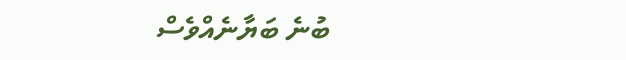ބުނެ ބަޔާނެއްވެސް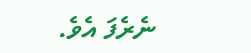ނެރެފަ އެވެ.